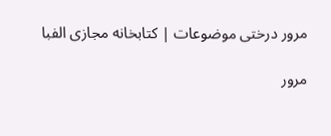مرور درختی موضوعات | کتابخانه مجازی الفبا

مرور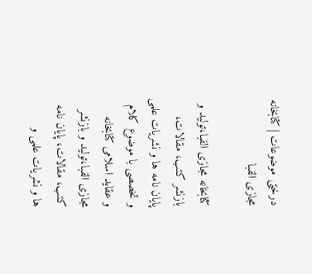درختی موضوعات | کتابخانه مجازی الفبا

کتابخانه مجازی الفبا،تولید و بازنشر کتب، مقالات، پایان نامه ها و نشریات علمی و تخصصی با موضوع کلام و عقاید اسلامی کتابخانه مجازی الفبا،تولید و بازنشر کتب، مقالات، پایان نامه ها و نشریات علمی و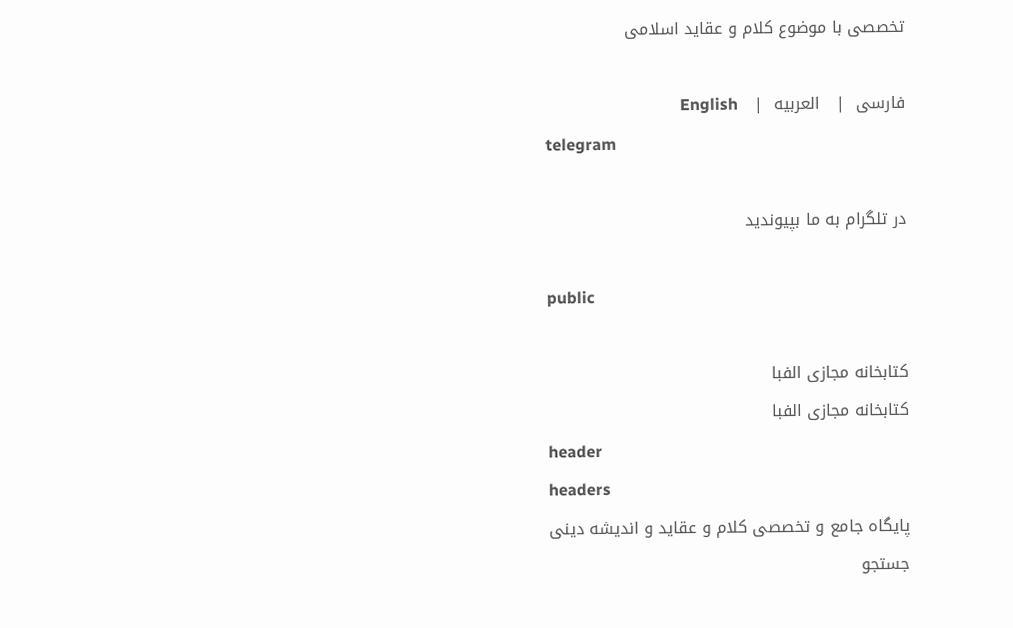تخصصی با موضوع کلام و عقاید اسلامی

فارسی  |   العربیه  |   English
telegram

در تلگرام به ما بپیوندید

public

کتابخانه مجازی الفبا
کتابخانه مجازی الفبا
header
headers
پایگاه جامع و تخصصی کلام و عقاید و اندیشه دینی
جستجو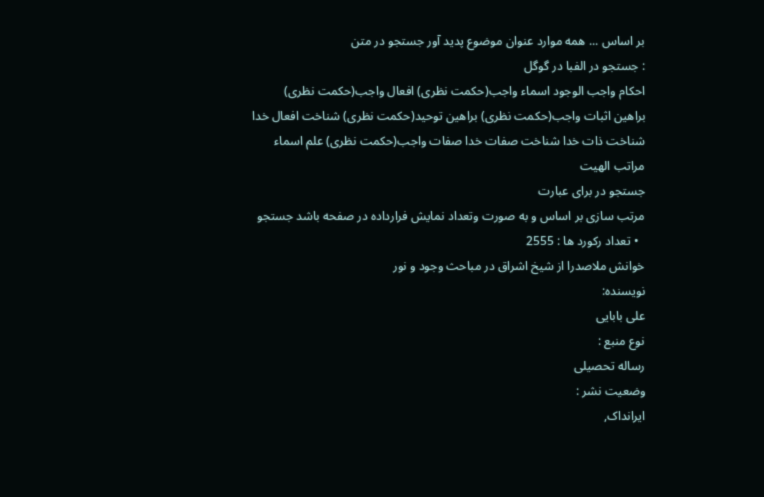بر اساس ... همه موارد عنوان موضوع پدید آور جستجو در متن
: جستجو در الفبا در گوگل
احکام واجب الوجود اسماء واجب(حکمت نظری) افعال واجب(حکمت نظری) براهین اثبات واجب(حکمت نظری) براهین توحید(حکمت نظری) شناخت افعال خدا شناخت ذات خدا شناخت صفات خدا صفات واجب(حکمت نظری) علم اسماء مراتب الهیت
جستجو در برای عبارت
مرتب سازی بر اساس و به صورت وتعداد نمایش فرارداده در صفحه باشد جستجو
  • تعداد رکورد ها : 2555
خوانش ملاصدرا از شیخ اشراق در مباحث وجود و نور
نویسنده:
علی بابایی
نوع منبع :
رساله تحصیلی
وضعیت نشر :
ایرانداک,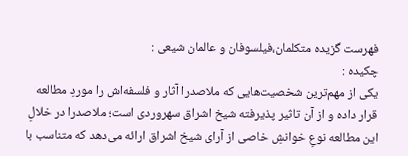فهرست گزیده متکلمان،فیلسوفان و عالمان شیعی :
چکیده :
یکی از مهم‌ترین شخصیت‌هایی که ملاصدرا آثار و فلسفه‌اش را موردِ مطالعه قرار داده و از آن تاثیر پذیرفته شیخ اشراق سهروردی است؛ ملاصدرا در خلالِ این مطالعه نوعِ خوانشِ خاصی از آرای شیخ اشراق ارائه می‌دهد که متناسب با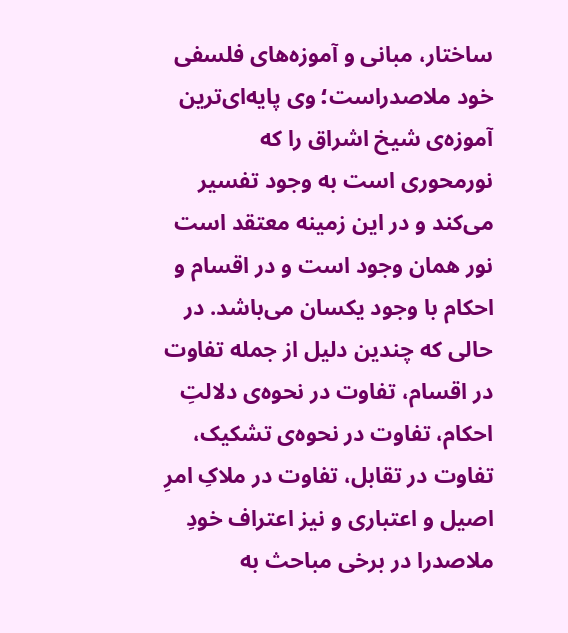ساختار، مبانی و آموزه‌های فلسفی خود ملاصدراست؛ وی پایه‌ای‌ترین آموزه‌ی شیخ اشراق را که نورمحوری است به وجود تفسیر می‌کند و در این زمینه معتقد است نور همان وجود است و در اقسام و احکام با وجود یکسان می‌باشد. در حالی که چندین دلیل از جمله تفاوت در اقسام، تفاوت در نحوه‌ی دلالتِ احکام، تفاوت در نحوه‌ی تشکیک، تفاوت در تقابل، تفاوت در ملاکِ امرِ اصیل و اعتباری و نیز اعتراف خودِ ملاصدرا در برخی مباحث به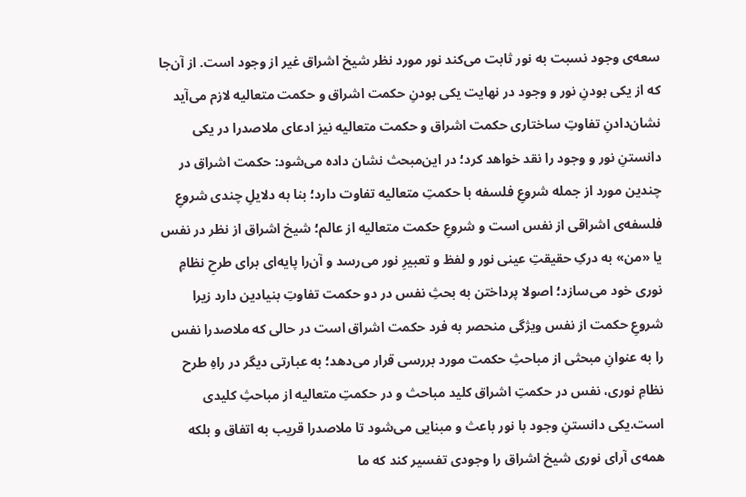سعه‌ی وجود نسبت به نور ثابت می‌کند نور مورد نظر شیخ اشراق غیر از وجود است. از آن‌جا که از یکی بودنِ نور و وجود در نهایت یکی بودنِ حکمت اشراق و حکمت متعالیه لازم می‌آید نشان‌دادنِ تفاوتِ ساختاری حکمت اشراق و حکمت متعالیه نیز ادعای ملاصدرا در یکی دانستنِ نور و وجود را نقد خواهد کرد؛ در این‌مبحث نشان داده می‌شود: حکمت اشراق در چندین مورد از جمله شروعِ فلسفه با حکمتِ متعالیه تفاوت دارد؛ بنا به دلایلِ چندی شروعِ فلسفه‌ی اشراقی از نفس است و شروعِ حکمت متعالیه از عالم؛ شیخ اشراق از نظر در نفس یا «من» به درکِ حقیقتِ عینی نور و لفظ و تعبیرِ نور می‌رسد و آن‌را پایه‌ای برای طرحِ نظامِ نوری خود می‌سازد؛ اصولا پرداختن به بحثِ نفس در دو حکمت تفاوتِ بنیادین دارد زیرا شروعِ حکمت از نفس ویژگی منحصر به فرد حکمت اشراق است در حالی که ملاصدرا نفس را به عنوانِ مبحثی از مباحثِ حکمت مورد بررسی قرار می‌دهد؛ به عبارتی دیگر در راهِ طرح نظامِ نوری، نفس در حکمتِ اشراق کلید مباحث و در حکمتِ متعالیه از مباحثِ کلیدی است.یکی دانستنِ وجود با نور باعث و مبنایی می‌شود تا ملاصدرا قریب به اتفاق و بلکه همه‌ی آرای نوری شیخ اشراق را وجودی تفسیر کند که ما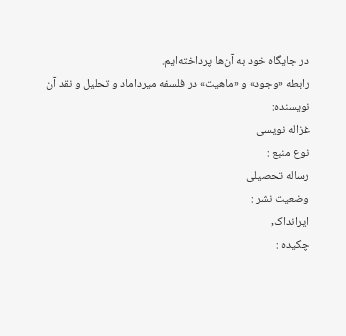در جایگاه خود به آن‌ها پرداخته‌ایم.
رابطه «وجود» و «ماهیت» در فلسفه میرداماد و تحلیل و نقد آن
نویسنده:
غزاله نویسی
نوع منبع :
رساله تحصیلی
وضعیت نشر :
ایرانداک,
چکیده :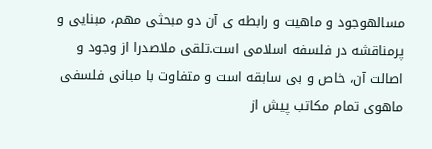مسالهوجود و ماهیت و رابطه ی آن دو مبحثی مهم، مبنایی و پرمناقشه در فلسفه اسلامی است.تلقی ملاصدرا از وجود و اصالت آن، خاص و بی سابقه است و متفاوت با مبانی فلسفی ماهوی تمام مکاتب پیش از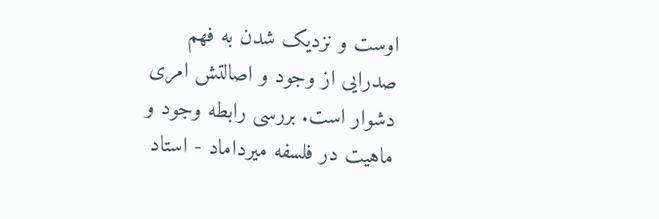اوست و نزدیک شدن به فهم صدرایی از وجود و اصالتش امری دشوار است. بررسی رابطه وجود و ماهیت در فلسفه میرداماد - استاد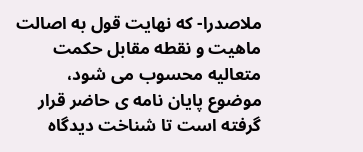ملاصدرا- که نهایت قول به اصالت ماهیت و نقطه مقابل حکمت متعالیه محسوب می شود، موضوع پایان نامه ی حاضر قرار گرفته است تا شناخت دیدگاه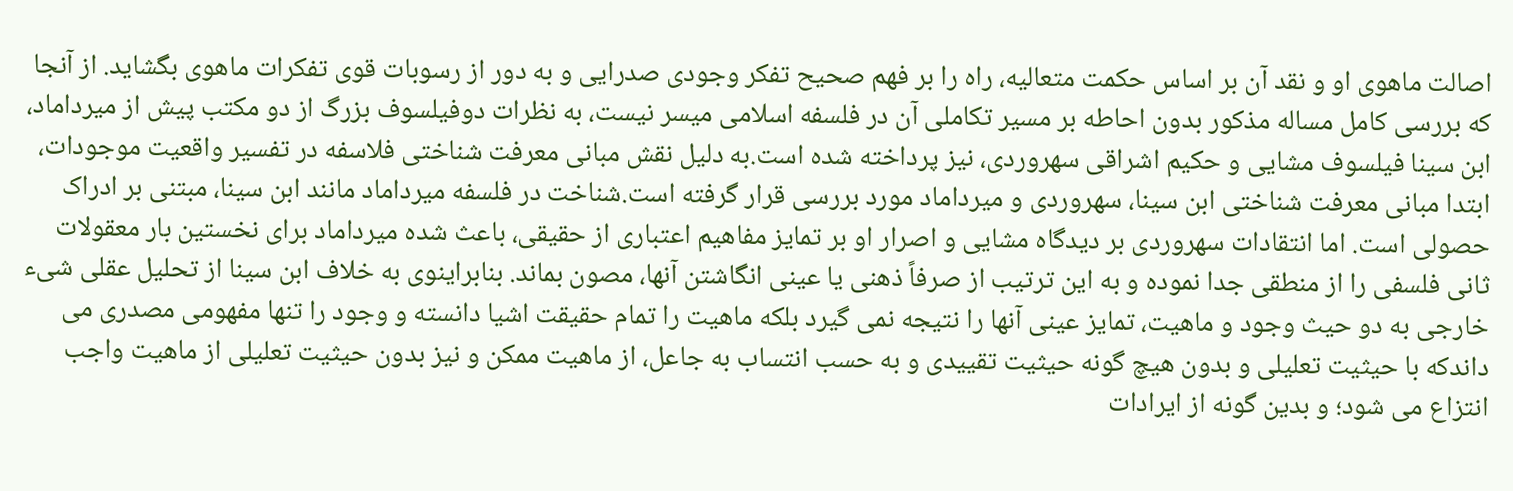اصالت ماهوی او و نقد آن بر اساس حکمت متعالیه، راه را بر فهم صحیح تفکر وجودی صدرایی و به دور از رسوبات قوی تفکرات ماهوی بگشاید. از آنجا که بررسی کامل مساله مذکور بدون احاطه بر مسیر تکاملی آن در فلسفه اسلامی میسر نیست، به نظرات دوفیلسوف بزرگ از دو مکتب پیش از میرداماد، ابن سینا فیلسوف مشایی و حکیم اشراقی سهروردی، نیز پرداخته شده است.به دلیل نقش مبانی معرفت شناختی فلاسفه در تفسیر واقعیت موجودات، ابتدا مبانی معرفت شناختی ابن سینا، سهروردی و میرداماد مورد بررسی قرار گرفته است.شناخت در فلسفه میرداماد مانند ابن سینا، مبتنی بر ادراک حصولی است. اما انتقادات سهروردی بر دیدگاه مشایی و اصرار او بر تمایز مفاهیم اعتباری از حقیقی، باعث شده میرداماد برای نخستین بار معقولات ثانی فلسفی را از منطقی جدا نموده و به این ترتیب از صرفاً ذهنی یا عینی انگاشتن آنها، مصون بماند. بنابراینوی به خلاف ابن سینا از تحلیل عقلی شیء خارجی به دو حیث وجود و ماهیت، تمایز عینی آنها را نتیجه نمی گیرد بلکه ماهیت را تمام حقیقت اشیا دانسته و وجود را تنها مفهومی مصدری می داندکه با حیثیت تعلیلی و بدون هیچ گونه حیثیت تقییدی و به حسب انتساب به جاعل، از ماهیت ممکن و نیز بدون حیثیت تعلیلی از ماهیت واجب انتزاع می شود؛ و بدین گونه از ایرادات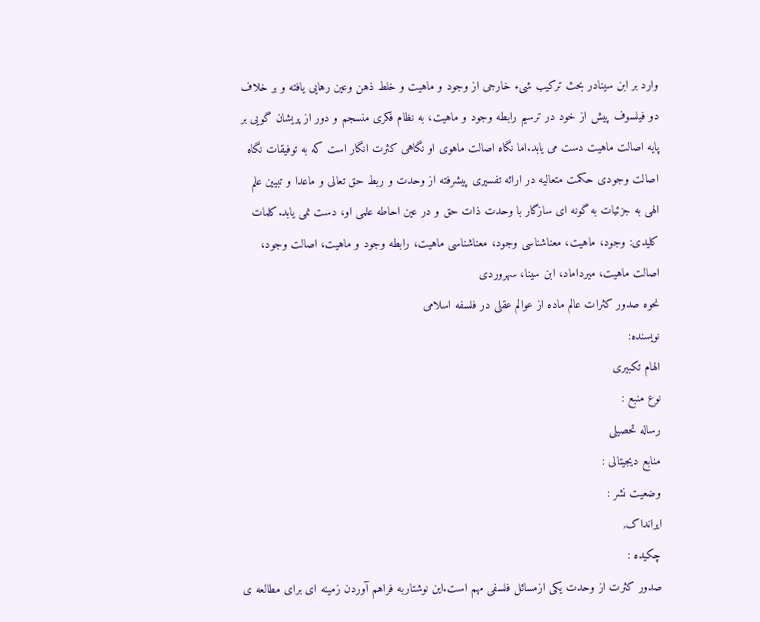وارد بر ابن سینادر بحث ترکیب شیء خارجی از وجود و ماهیت و خلط ذهن وعین رهایی یافته و بر خلاف دو فیلسوف پیش از خود در ترسیم رابطه وجود و ماهیت، به نظام فکری منسجم و دور از پریشان گویی بر پایه اصالت ماهیت دست می یابد.اما نگاه اصالت ماهوی او نگاهی کثرت انگار است که به توفیقات نگاه اصالت وجودی حکمت متعالیه در ارائه تفسیری پیشرفته از وحدت و ربط حق تعالی و ماعدا و تبیین علم الهی به جزئیات به گونه ای سازگار با وحدت ذات حق و در عین احاطه علمی او، دست نمی یابد.کلمات کلیدی: وجود، ماهیت، معناشناسی وجود، معناشناسی ماهیت، رابطه وجود و ماهیت، اصالت وجود، اصالت ماهیت، میرداماد، ابن سینا، سهروردی
نحوه صدور کثرات عالم ماده از عوالم عقلی در فلسفه اسلامی
نویسنده:
الهام تکبیری
نوع منبع :
رساله تحصیلی
منابع دیجیتالی :
وضعیت نشر :
ایرانداک,
چکیده :
صدور کثرت از وحدت یکی ازمسائل فلسفی مهم است.این نوشتاربه فراهم آوردن زمینه ای برای مطالعه ی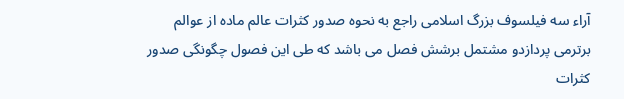آراء سه فیلسوف بزرگ اسلامی راجع به نحوه صدور کثرات عالم ماده از عوالم برترمی پردازدو مشتمل برشش فصل می باشد که طی این فصول چگونگی صدور کثرات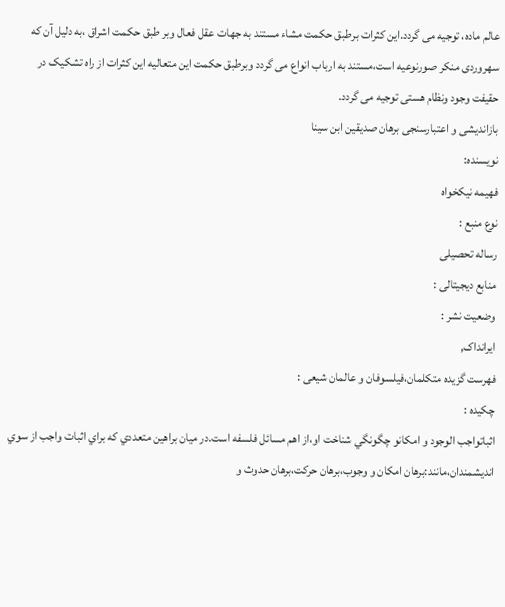عالم ماده، توجیه می گردد.این کثرات برطبق حکمت مشاء مستند به جهات عقل فعال وبر طبق حکمت اشراق ،به دلیل آن که سهروردی منکر صورنوعیه است،مستند به ارباب انواع می گردد وبرطبق حکمت این متعالیه این کثرات از راه تشکیک در حقیفت وجود ونظام هستی توجیه می گردد.
بازاندیشی ‌و اعتبارسنجی ‌برهان ‌صدیقین‌ ابن سینا
نویسنده:
فهیمه نیکخواه
نوع منبع :
رساله تحصیلی
منابع دیجیتالی :
وضعیت نشر :
ایرانداک,
فهرست گزیده متکلمان،فیلسوفان و عالمان شیعی :
چکیده :
اثباتواجب الوجود و امكانو چگونگي شناخت او،از اهم مسائل فلسفه است.در ميان براهين متعددي كه براي اثبات واجب از سوي انديشمندان،مانند:برهان امكان و وجوب،برهان حركت،برهان حدوث و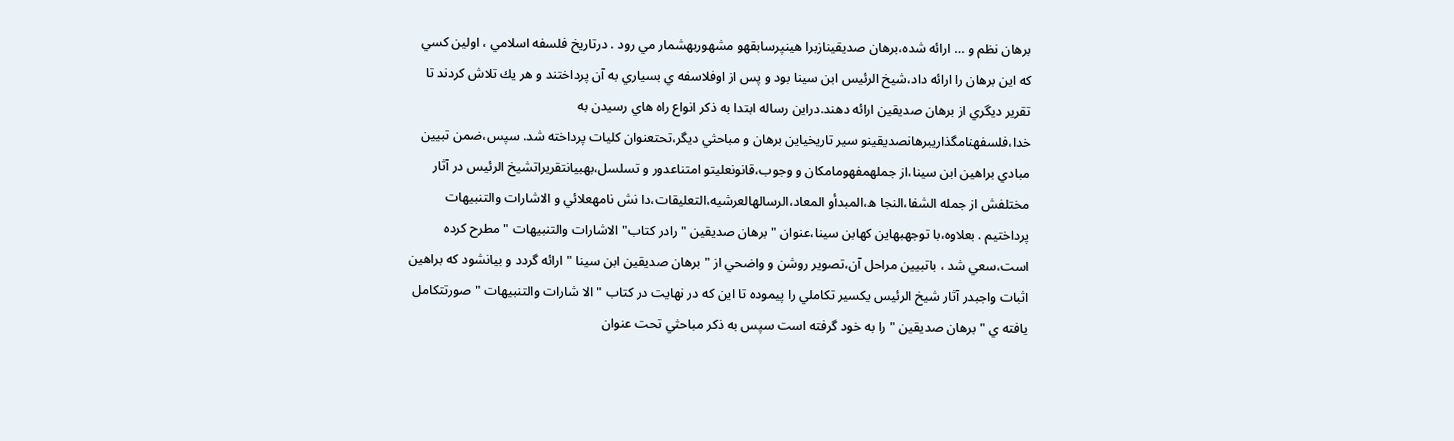برهان نظم و … ارائه شده،برهان صديقينازبرا هينپرسابقهو مشهوربهشمار مي رود . درتاريخ فلسفه اسلامي ، اولين كسي كه اين برهان را ارائه داد،شيخ الرئيس ابن سينا بود و پس از اوفلاسفه ي بسياري به آن پرداختند و هر يك تلاش كردند تا تقرير ديگري از برهان صديقين ارائه دهند.دراين رساله ابتدا به ذكر انواع راه هاي رسيدن به خدا،فلسفهنامگذاريبرهانصديقينو سير تاريخياين برهان و مباحثي ديگر،تحتعنوان كليات پرداخته شد. سپس،ضمن تبيين مبادي براهين ابن سينا،از جملهمفهومامكان و وجوب،قانونعليتو امتناعدور و تسلسل،بهبيانتقريراتشيخ الرئيس در آثار مختلفش از جمله الشفا،النجا ه،المبدأو المعاد،الرسالهالعرشيه،التعليقات،دا نش نامهعلائي و الاشارات والتنبيهات پرداختيم . بعلاوه،با توجهبهاين كهابن سينا،عنوان " برهان صديقين " رادر كتاب" الاشارات والتنبيهات " مطرح كرده است،سعي شد ، باتبيين مراحل آن،تصوير روشن و واضحي از " برهان صديقين ابن سينا " ارائه گردد و بيانشود كه براهين اثبات واجبدر آثار شيخ الرئيس يكسير تكاملي را پيموده تا اين كه در نهايت در كتاب " الا شارات والتنبيهات " صورتتكامل يافته ي " برهان صديقين " را به خود گرفته است سپس به ذكر مباحثي تحت عنوان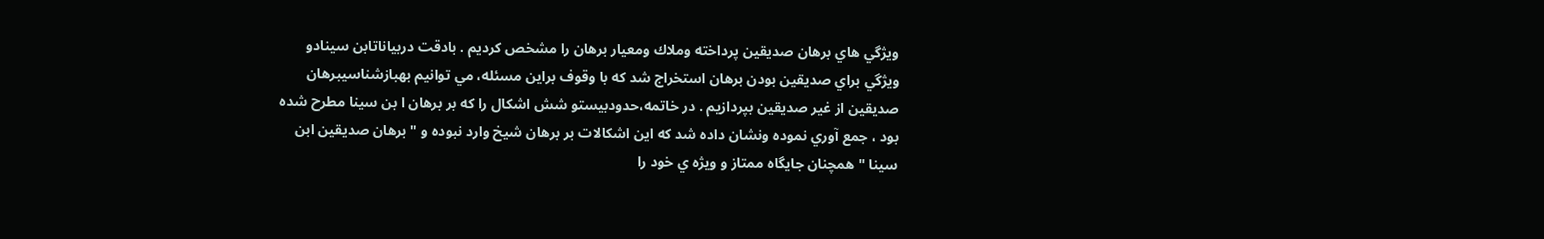ويژگي هاي برهان صديقين پرداخته وملاك ومعيار برهان را مشخص كرديم . بادقت دربياناتابن سينادو ويژگي براي صديقين بودن برهان استخراج شد كه با وقوف براين مسئله، مي توانيم بهبازشناسيبرهان صديقين از غير صديقين بپردازيم . در خاتمه،حدودبيستو شش اشكال را كه بر برهان ا بن سينا مطرح شده بود ، جمع آوري نموده ونشان داده شد كه اين اشكالات بر برهان شيخ وارد نبوده و " برهان صديقين ابن سينا " همچنان جايگاه ممتاز و ويژه ي خود را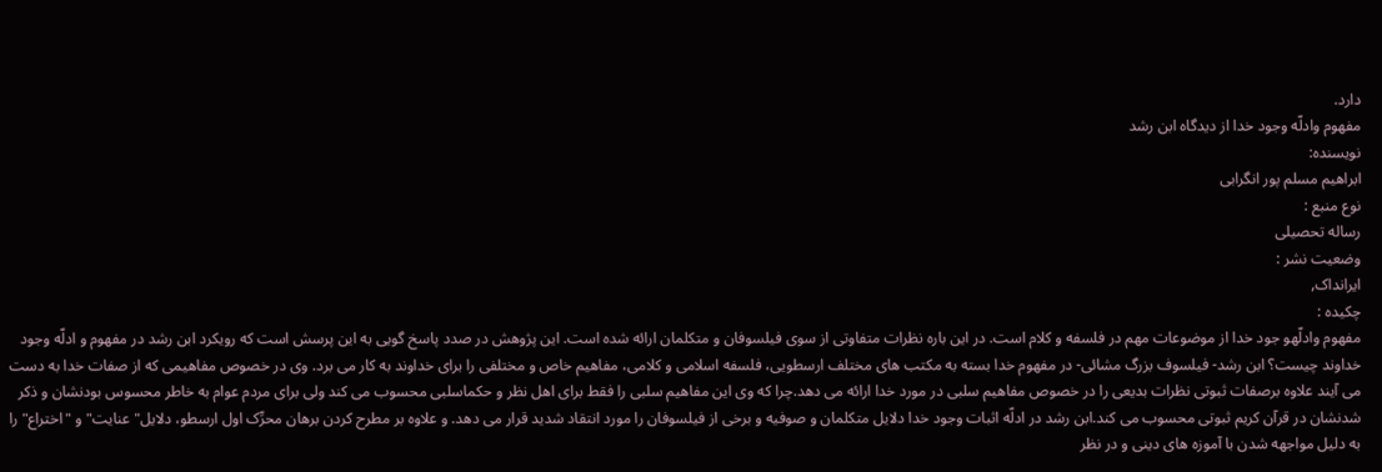دارد.
مفهوم وادلّه وجود خدا از دیدگاه ابن رشد
نویسنده:
ابراهیم مسلم پور انگرابی
نوع منبع :
رساله تحصیلی
وضعیت نشر :
ایرانداک,
چکیده :
مفهوم وادلّهو جود خدا از موضوعات مهم در فلسفه و کلام است. در این باره نظرات متفاوتی از سوی فیلسوفان و متکلمان ارائه شده است. این پژوهش در صدد پاسخ گویی به این پرسش است که رویکرد ابن رشد در مفهوم و ادلّه وجود خداوند چیست؟ ابن رشد- فیلسوف بزرگ مشائی- در مفهوم خدا بسته به مکتب های مختلف ارسطویی، فلسفه اسلامی و کلامی، مفاهیم خاص و مختلفی را برای خداوند به کار می برد. وی در خصوص مفاهیمی که از صفات خدا به دست می آیند علاوه برصفات ثبوتی نظرات بدیعی را در خصوص مفاهیم سلبی در مورد خدا ارائه می دهد.چرا که وی این مفاهیم سلبی را فقط برای اهل نظر و حکماسلبی محسوب می کند ولی برای مردم عوام به خاطر محسوس بودنشان و ذکر شدنشان در قرآن کریم ثبوتی محسوب می کند.ابن رشد در ادلّه اثبات وجود خدا دلایل متکلمان و صوفیه و برخی از فیلسوفان را مورد انتقاد شدید قرار می دهد. و علاوه بر مطرح کردن برهان محرِّک اول ارسطو، دلایل" عنایت" و "اختراع" را به دلیل مواجهه شدن با آموزه های دینی و در نظر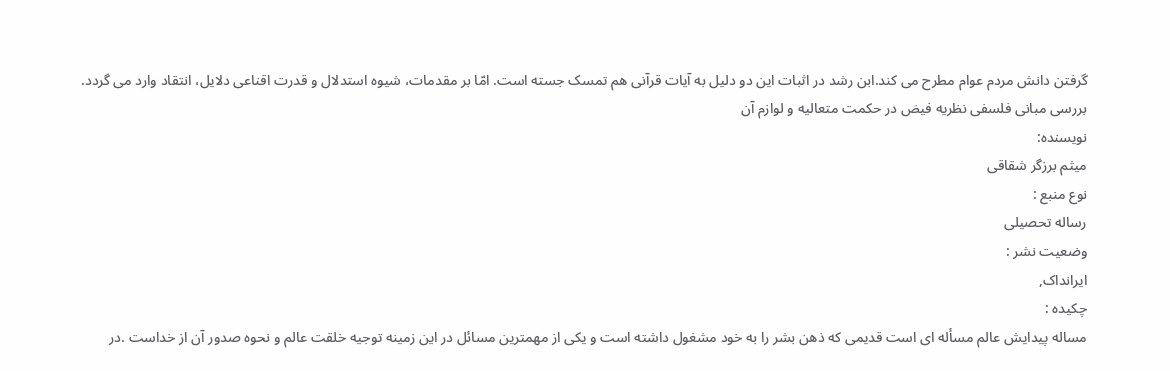گرفتن دانش مردم عوام مطرح می کند.ابن رشد در اثبات این دو دلیل به آیات قرآنی هم تمسک جسته است. امّا بر مقدمات، شیوه استدلال و قدرت اقناعی دلایل، انتقاد وارد می گردد.
بررسی مبانی فلسفی نظریه فیض در حکمت متعالیه و لوازم آن
نویسنده:
میثم برزگر شقاقی
نوع منبع :
رساله تحصیلی
وضعیت نشر :
ایرانداک,
چکیده :
مساله پیدایش عالم مسأله ای است قدیمی که ذهن بشر را به خود مشغول داشته است و یکی از مهمترین مسائل در این زمینه توجیه خلقت عالم و نحوه صدور آن از خداست .در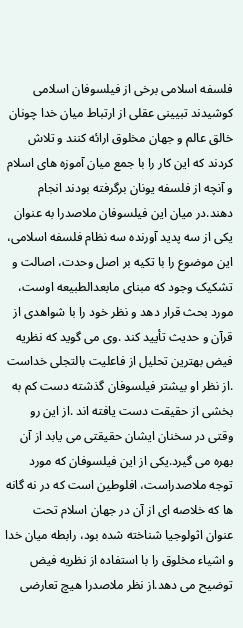فلسفه اسلامی برخی از فیلسوفان اسلامی کوشیدند تبیینی عقلی از ارتباط میان خدا چونان خالق عالم و جهان مخلوق ارائه کنند و تلاش کردند که این کار را با جمع میان آموزه های اسلام و آنچه از فلسفه یونان برگرفته بودند انجام دهند.در میان این فیلسوفان ملاصدرا به عنوان یکی از سه پدید آورنده سه نظام فلسفه اسلامی، این موضوع را با تکیه بر اصل وحدت، اصالت و تشکیک وجود که مبنای مابعدالطبیعه اوست، مورد بحث قرار دهد و نظر خود را با شواهدی از قرآن و حدیث تأیید کند .وی می گوید که نظریه فیض بهترین تحلیل از فاعلیت بالتجلی خداست .از نظر او بیشتر فیلسوفان گذشته دست کم به بخشی از حقیقت دست یافته اند .از این رو وقتی در سخنان ایشان حقیقتی می یابد از آن بهره می گیرد.یکی از این فیلسوفان که مورد توجه ملاصدراست، افلوطین است که در نه گانه ها که خلاصه ای از آن در جهان اسلام تحت عنوان اثولوجیا شناخته شده بود، رابطه میان خدا و اشیاء مخلوق را با استفاده از نظریه فیض توضیح می دهد.از نظر ملاصدرا هیچ تعارضی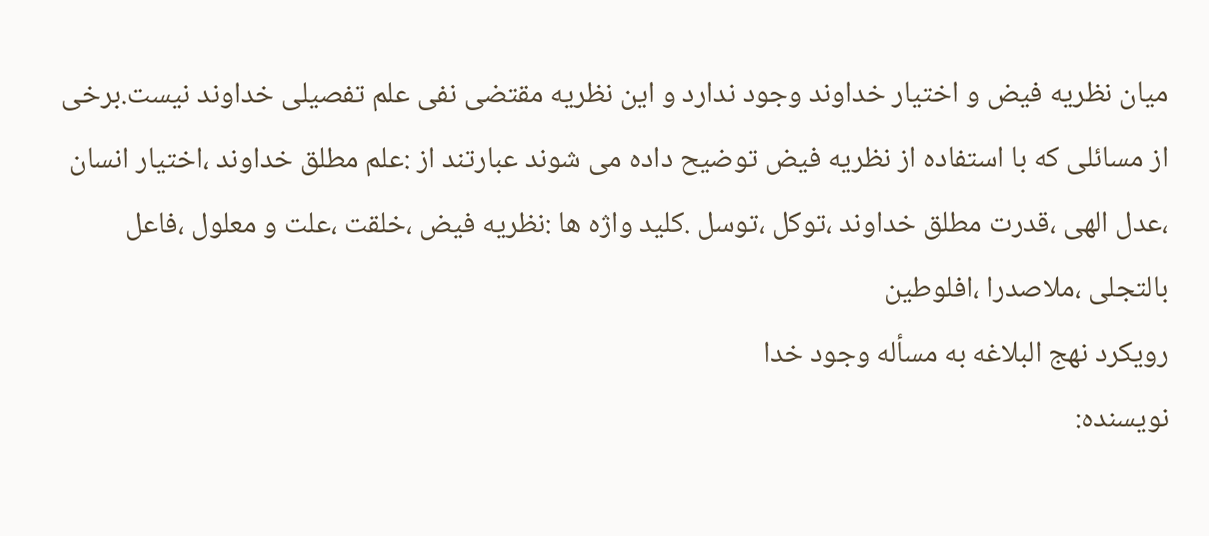میان نظریه فیض و اختیار خداوند وجود ندارد و این نظریه مقتضی نفی علم تفصیلی خداوند نیست.برخی از مسائلی که با استفاده از نظریه فیض توضیح داده می شوند عبارتند از :علم مطلق خداوند ،اختیار انسان ،عدل الهی ،قدرت مطلق خداوند ،توکل ،توسل .کلید واژه ها :نظریه فیض ،خلقت ،علت و معلول ،فاعل بالتجلی ،ملاصدرا ،افلوطین
رویکرد نهج البلاغه به مسأله وجود خدا
نویسنده: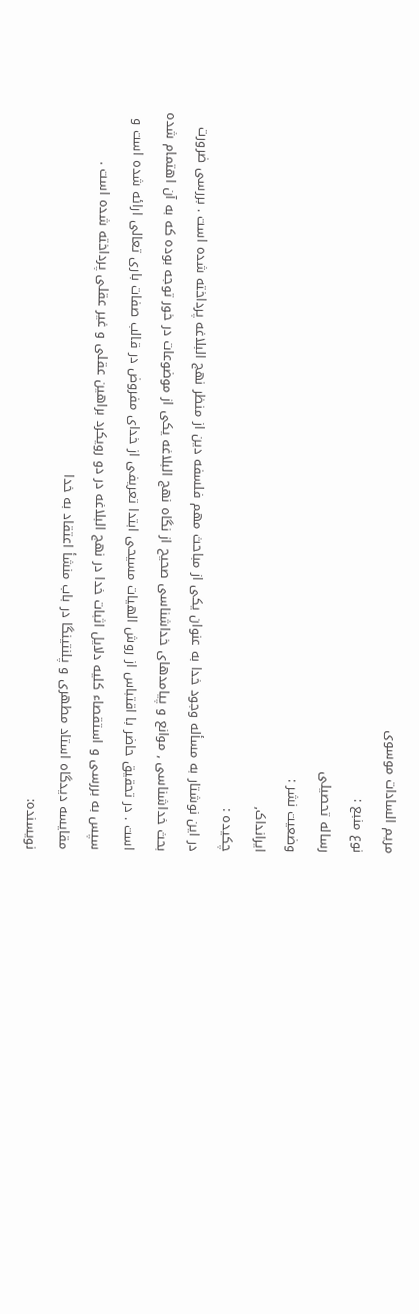مریم السادات موسوی
نوع منبع :
رساله تحصیلی
وضعیت نشر :
ایرانداک,
چکیده :
در این نوشتار به مسأله وجود خدا به عنوان یکی از مباحث مهم فلسفه دین از منظر نهج البلاغه پرداخته شده است . بررسی ضرورت بحث خداشناسی , موانع و پیامدهای خداشناسی صحیح از نگاه نهج البلاغه یکی از موضوعات در خور توجه بوده که به آن اهتمام شده است . در تحقیق حاضر با اقتباس از روش الهیات مسیحی ابتدا تعریفی از خدای مفروض در قالب صفات باری تعالی ارائه شده است و سپس به بررسی و استقصاء کلیه دلایل اثبات خدا در نهج البلاغه در دو رویکرد براهین عقلی و غیر عقلی پرداخته شده است .
مقایسه دیدگاه استاد مطهری و پلنتینگا در باب منشأ اعتقاد به خدا
نویسنده: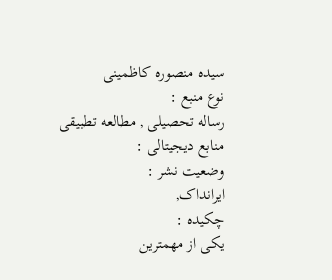سیده‌ منصوره کاظمینی
نوع منبع :
رساله تحصیلی , مطالعه تطبیقی
منابع دیجیتالی :
وضعیت نشر :
ایرانداک,
چکیده :
یکی از مهمترین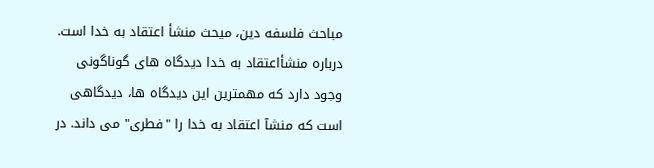مباحث فلسفه دین، میحث منشأ اعتقاد به خدا است. درباره منشأاعتقاد به خدا دیدگاه های گوناگونی وجود دارد که مهمترین این دیدگاه ها، دیدگاهی است که منشآ اعتقاد به خدا را "فطری" می داند. در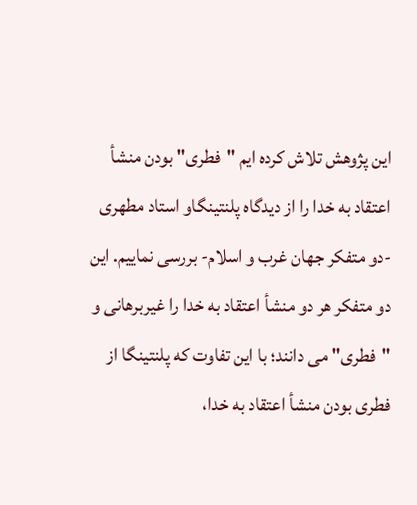این پژوهش تلاش کرده ایم "فطری" بودن منشأ اعتقاد به خدا را از دیدگاه پلنتینگاو استاد مطهری -دو متفکر جهان غرب و اسلام- بررسی نماییم. این دو متفکر هر دو منشأ اعتقاد به خدا را غیربرهانی و "فطری" می دانند؛ با این تفاوت که پلنتینگا از فطری بودن منشأ اعتقاد به خدا،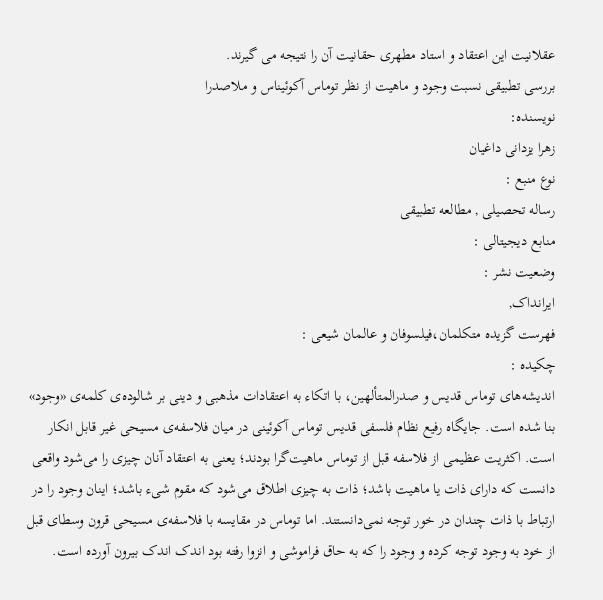عقلانیت این اعتقاد و استاد مطهری حقانیت آن را نتیجه می گیرند.
بررسی تطبیقی نسبت وجود و ماهیت از نظر توماس آکوئیناس و ملاصدرا
نویسنده:
زهرا یزدانی داغیان
نوع منبع :
رساله تحصیلی , مطالعه تطبیقی
منابع دیجیتالی :
وضعیت نشر :
ایرانداک,
فهرست گزیده متکلمان،فیلسوفان و عالمان شیعی :
چکیده :
اندیشه‌های توماس قدیس و صدرالمتألهین، با اتکاء به اعتقادات مذهبی و دینی بر شالوده‌ی کلمه‌ی «وجود» بنا شده است. جایگاه رفیع نظام فلسفی قدیس توماس آکوئینی در میان فلاسفه‌ی مسیحی غیر قابل انکار است. اکثریت عظیمی از فلاسفه قبل از توماس ماهیت‌گرا بودند؛ یعنی به اعتقاد آنان چیزی را می‌شود واقعی دانست که دارای ذات یا ماهیت باشد؛ ذات به چیزی اطلاق می‌شود که مقوم شیء باشد؛ اینان وجود را در ارتباط با ذات چندان در خور توجه نمی‌دانستند. اما توماس در مقایسه با فلاسفه‌ی مسیحی قرون وسطای قبل از خود به وجود توجه کرده و وجود را که به حاق فراموشی و انزوا رفته بود اندک اندک بیرون آورده است.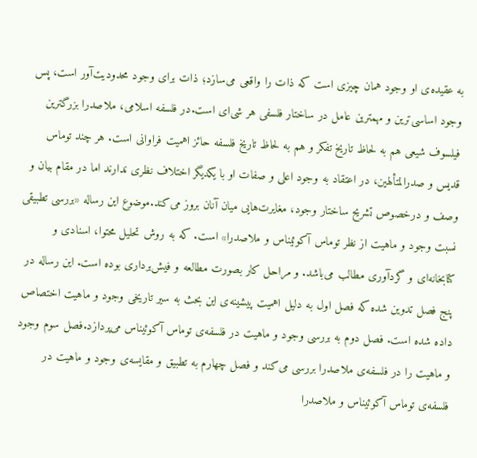به عقیده‌ی او وجود همان چیزی است که ذات را واقعی می‌سازد؛ ذات برای وجود محدودیت‌آور است، پس وجود اساسی‌ترین و مهمترین عامل در ساختار فلسفی هر شی‌ای است.در فلسفه اسلامی، ملاصدرا بزرگترین فیلسوف شیعی هم به لحاظ تاریخ تفکر و هم به لحاظ تاریخ فلسفه حائز اهمیت فراوانی است. هر چند توماس قدیس و صدرالمتألهین، در اعتقاد به وجود اعلی و صفات او با یکدیگر اختلاف نظری ندارند اما در مقام بیان و وصف و درخصوص تشریح ساختار وجود، مغایرت‌هایی میان آنان بروز می‌کند.موضوع این رساله «بررسی تطبیقی نسبت وجود و ماهیت از نظر توماس آکوئیناس و ملاصدرا» است. که به روش تحلیل محتوا، اسنادی و کتابخانه‌ای و گردآوری مطالب می‌باشد. و مراحل کار بصورت مطالعه و فیش‌برداری بوده است. این رساله در پنج فصل تدوین شده که فصل اول به دلیل اهمیت پیشینه‌ی این بحث به سیر تاریخی وجود و ماهیت اختصاص داده شده است. فصل دوم به بررسی وجود و ماهیت در فلسفه‌ی توماس آکوئیناس می‌پردازد.فصل سوم وجود و ماهیت را در فلسفه‌ی ملاصدرا بررسی می‌کند و فصل چهارم به تطبیق و مقایسه‌ی وجود و ماهیت در فلسفه‌ی توماس آکوئیناس و ملاصدرا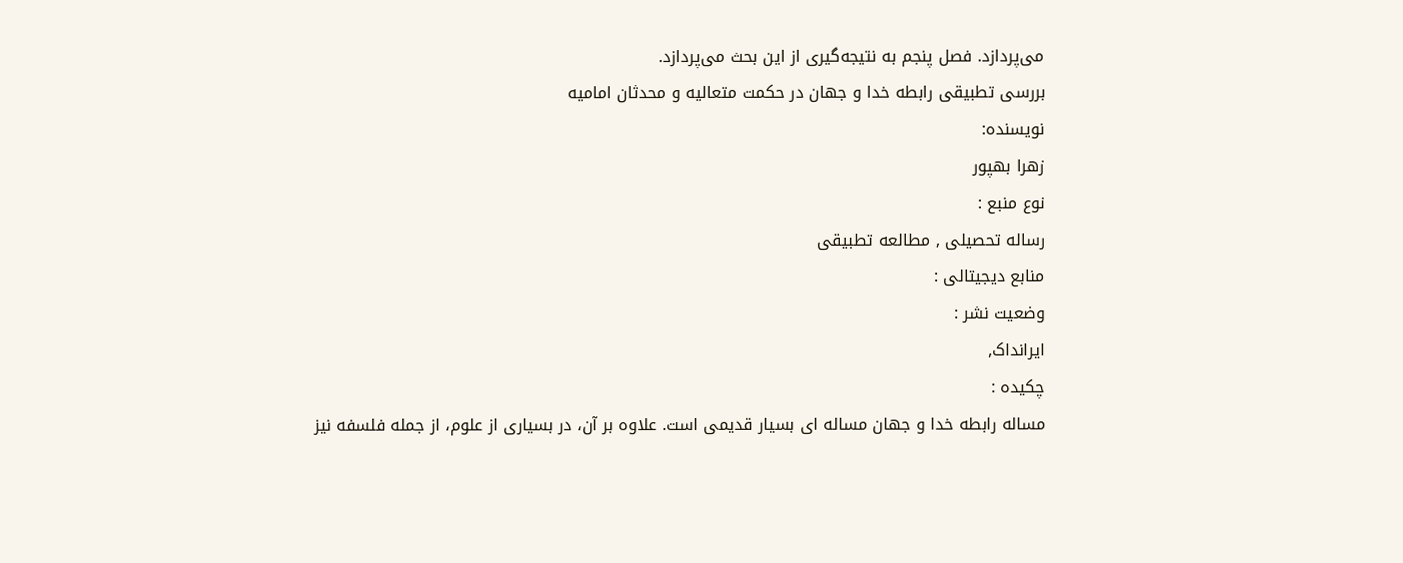می‌پردازد. فصل پنجم به نتیجه‌گیری از این بحث می‌پردازد.
بررسی تطبیقی رابطه خدا و جهان در حکمت متعالیه و محدثان امامیه
نویسنده:
زهرا بهپور
نوع منبع :
رساله تحصیلی , مطالعه تطبیقی
منابع دیجیتالی :
وضعیت نشر :
ایرانداک,
چکیده :
مساله رابطه خدا و جهان مساله ای بسیار قدیمی است. علاوه بر آن، در بسیاری از علوم، از جمله فلسفه نیز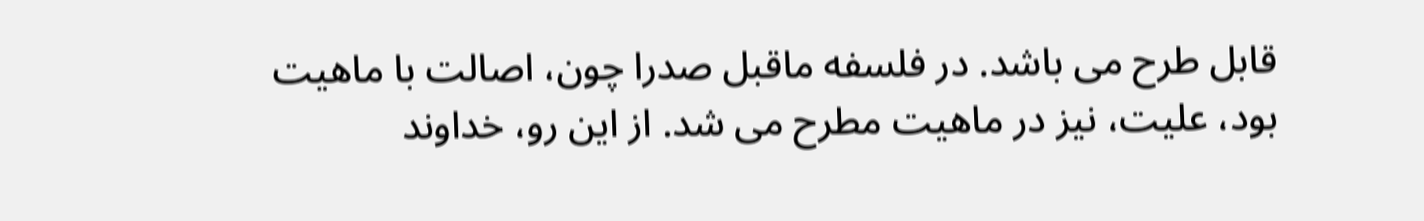قابل طرح می باشد. در فلسفه ماقبل صدرا چون، اصالت با ماهیت بود، علیت، نیز در ماهیت مطرح می شد. از این رو، خداوند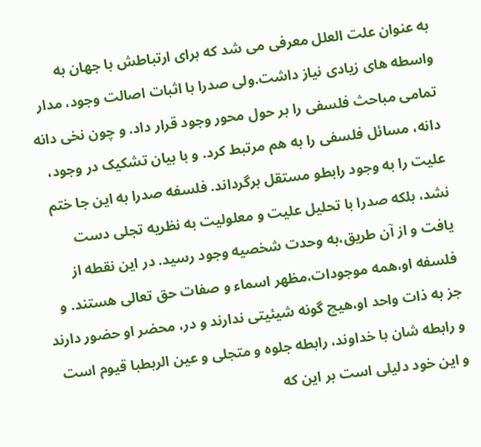به عنوان علت العلل معرفی می شد که برای ارتباطش با جهان به واسطه های زیادی نیاز داشت.ولی صدرا با اثبات اصالت وجود، مدار تمامی مباحث فلسفی را بر حول محور وجود قرار داد. و چون نخی دانه دانه، مسائل فلسفی را به هم مرتبط کرد. و با بیان تشکیک در وجود، علیت را به وجود رابطو مستقل برگرداند. فلسفه صدرا به این جا ختم نشد، بلکه صدرا با تحلیل علیت و معلولیت به نظریه تجلی دست یافت و از آن طریق،به وحدت شخصیه وجود رسید. در این نقطه از فلسفه او،همه موجودات،مظهر اسماء و صفات حق تعالی هستند. و جز به ذات واحد او،هیچ گونه شیئیتی ندارند و در، محضر او حضور دارند و رابطه شان با خداوند، رابطه جلوه و متجلی و عین الربطبا قیوم است و این خود دلیلی است بر این که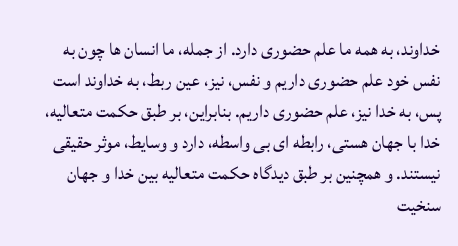خداوند، به همه ما علم حضوری دارد. از جمله، ما انسان ها چون به نفس خود علم حضوری داریم و نفس، نیز، عین ربط، به خداوند است پس، به خدا نیز، علم حضوری داریم. بنابراین، بر طبق حکمت متعالیه، خدا با جهان هستی، رابطه ای بی واسطه، دارد و وسایط، موثر حقیقی نیستند. و همچنین بر طبق دیدگاه حکمت متعالیه بین خدا و جهان سنخیت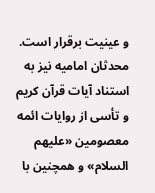و عینیت برقرار است. محدثان امامیه نیز به استناد آیات قرآن کریم و تأسی از روایات ائمه معصومین «علیهم السلام» و همچنین با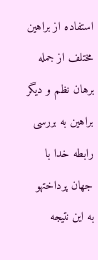استفاده از براهین مختلف از جمله برهان نظم و دیگر براهین به بررسی رابطه خدا با جهان پرداختهو به این نتیجه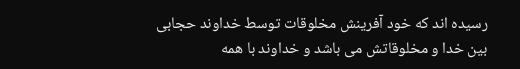رسیده اند که خود آفرینش مخلوقات توسط خداوند حجابی بین خدا و مخلوقاتش می باشد و خداوند با همه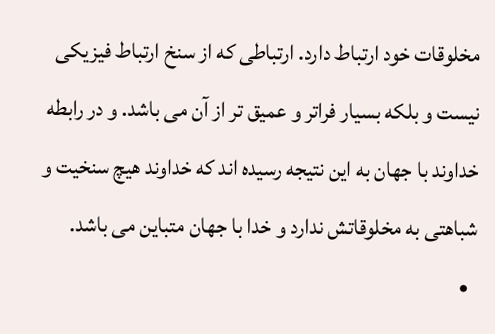مخلوقات خود ارتباط دارد. ارتباطی که از سنخ ارتباط فیزیکی نیست و بلکه بسیار فراتر و عمیق تر از آن می باشد. و در رابطه خداوند با جهان به این نتیجه رسیده اند که خداوند هیچ سنخیت و شباهتی به مخلوقاتش ندارد و خدا با جهان متباین می باشد.
  •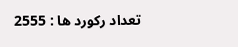تعداد رکورد ها : 2555